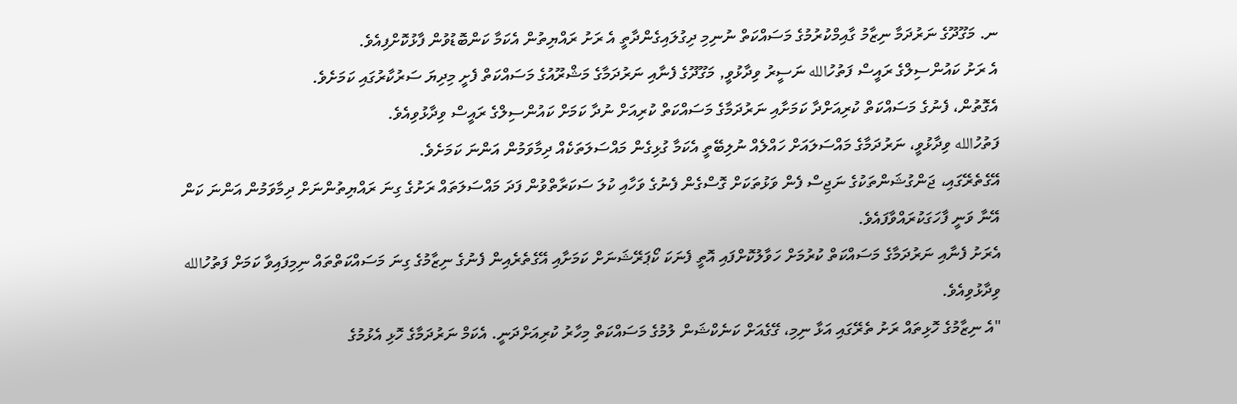ނ. މަގޫދޫގެ ނަރުދަމާ ނިޒާމު ގާއިމްކުރުމުގެ މަސައްކަތް ނުނިމި ދިގުލައިގެންދާތީ އެ ރަށު ރައްޔިތުން އެކަމާ ކަންބޮޑުވުން ފާޅުކޮށްފިއެވެ.
އެ ރަށު ކައުންސިލްގެ ރައީސް ފަތުހުالله ނަސީރު ވިދާޅުވީ, މަގޫދޫގެ ފެނާއި ނަރުދަމާގެ މަޝްރޫއުގެ މަސައްކަތް ފެށީ މިދިޔަ ސަރުކާރުގައި ކަމަށެވެ.
އެގޮތުން، ފެނުގެ މަސައްކަތް ކުރިއަށްދާ ކަމަށާއި ނަރުދަމާގެ މަސައްކަތް ކުރިއަށް ނުދާ ކަމަށް ކައުންސިލްގެ ރައީސް ވިދާޅުވިއެވެ.
ފަތުހުالله ވިދާޅުވީ، ނަރުދަމާގެ މައްސަލައަށް ހައްލެއް ނުލިބޭތީ އެކަމާ ގުޅިގެން މައްސަލަތަކެއް ދިމާވަމުން އަންނަ ކަމަށެވެ.
އޭގެތެރޭގައި، ޖަންގުޝަންތަކުގެ ނަޖިސް ފެން ވަޅުތަކަށް ގޮސްގެން ފެނުގެ ވަހާއި ކުލަ ސަކަރާތްވުން ފަދަ މައްސަލަތައް ރަށުގެ ގިނަ ރައްޔިތުންނަށް ދިމާވަމުން އަންނަ ކަން އޭނާ ވަނީ ފާހަގަކުރައްވާފައެވެ.
އެރަށު ފެނާއި ނަރުދަމާގެ މަސައްކަތް ކުރުމަށް ހަވާލުކޮށްފައި އޮތީ ފެނަކަ ކޯޕަރޭޝަނަށް ކަމަށާއި އޭގެތެރެއިން ފެނުގެ ނިޒާމުގެ ގިނަ މަސައްކަތްތައް ނިމިފައިވާ ކަމަށް ފަތުހުالله ވިދާޅުވިއެވެ.
"އެ ނިޒާމުގެ ހޮޅިތައް ރަށު ތެރޭގައި އަޅާ ނިމި، ގޭގެއަށް ކަނެކްޝަން ލުމުގެ މަސައްކަތް މިހާރު ކުރިއަށްދަނީ. އެކަމް ނަރުދަމާގެ ހޮޅި އެޅުމުގެ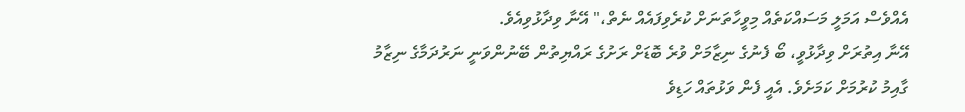އެއްވެސް އަމަލީ މަސައްކަތެއް މިވީހާތަނަށް ކުރެވިފައެއް ނެތް،" އޭނާ ވިދާޅުވިއެވެ.
އޭނާ އިތުރަށް ވިދާޅުވީ، ބޯ ފެނުގެ ނިޒާމަށް ވުރެ ބޮޑަށް ރަށުގެ ރައްޔިތުން ބޭނުންވަނީ ނަރުދަމާގެ ނިޒާމު ގާއިމު ކުރުމަށް ކަމަށެވެ. އެއީ ފެން ވަޅުތައް ހަޑިވެ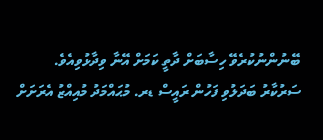ބޭނުންނުކުރެވޭ ހިސާބަށް ދާތީ ކަމަށް އޭނާ ވިދާޅުވިއެވެ.
ސަރުކާރު ބަދަލުވި ފަހުން ރައީސް ޑރ. މުޙައްމަދު މުއިއްޒު އެރަށަށް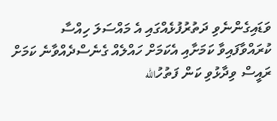ވަޑައިގެންނެވި ދަތުރުފުޅެއްގައި އެ މައްސަލަ ހިއްސާ ކުރައްވާފައިވާ ކަމަށާއި އެކަމަށް ހައްލެއް ގެނެސްދެއްވާނެ ކަމަށް ރައީސް ވިދާޅުވި ކަން ފަތުހުالله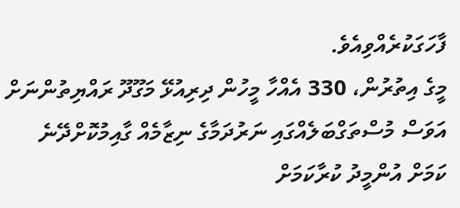ފާހަގަކުރެއްވިއެވެ.
މީގެ އިތުރުން، 330 އެއްހާ މީހުން ދިރިއުޅޭ މަގޫދޫ ރައްޔިތުންނަށް އަވަސް މުސްތަގްބަލެއްގައި ނަރުދަމާގެ ނިޒާމެއް ގާއިމުކޮށްދޭނެ ކަމަށް އުންމީދު ކުރާކަމަށް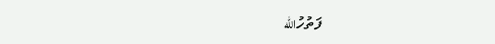ފަތުހުالله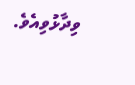ވިދާޅުވިއެވެ.